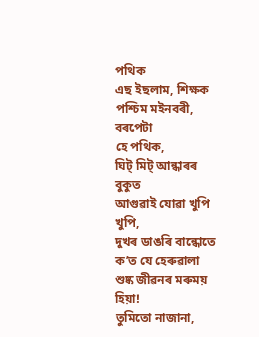পথিক
এছ ইছলাম, শিক্ষক
পশ্চিম মইনবৰী, বৰপেটা
হে পথিক,
ঘিট্ মিট্ আন্ধাৰৰ বুকুত
আগুৱাই যোৱা খুপি খুপি,
দুখৰ ডাঙৰি বান্ধোতে
ক’ত যে হেৰুৱালা
শুষ্ক জীৱনৰ মৰুময় হিয়া!
তুমিতো নাজানা,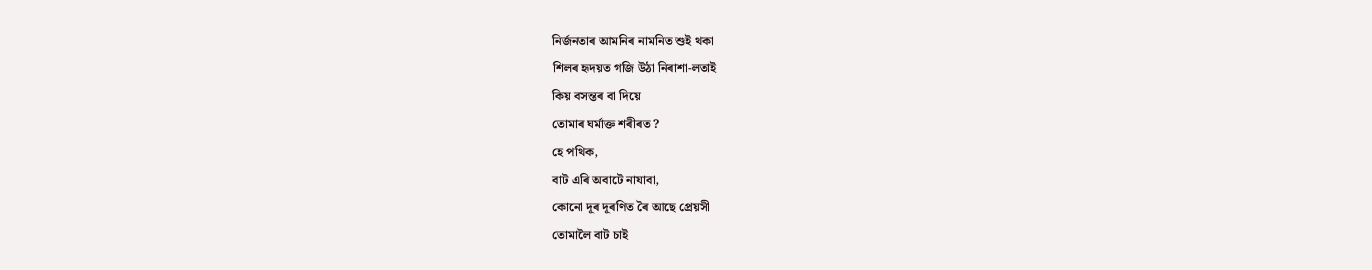নিৰ্জনতাৰ আমনিৰ নামনিত শুই থকা
শিলৰ হৃদয়ত গজি উঠা নিৰাশা-লতাই
কিয় বসন্তৰ বা দিয়ে
তোমাৰ ঘৰ্মাক্ত শৰীৰত ?
হে পথিক,
বাট এৰি অবাটে নাযাবা,
কোনো দূৰ দূৰণিত ৰৈ আছে প্ৰেয়সী
তোমালৈ বাট চাই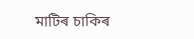মাটিৰ চাকিৰ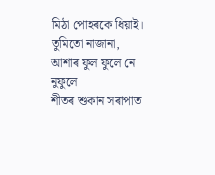মিঠা পোহৰকে ধিয়াই।
তুমিতো নাজানা,
আশাৰ ফুল ফুলে নে নুফুলে
শীতৰ শুকান সৰাপাত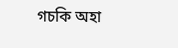গচকি অহা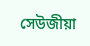সেউজীয়া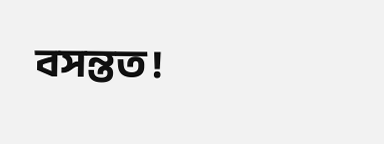বসন্তত !